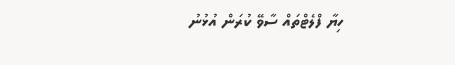ހިޔާ ފްލެޓްތައް ސާވޭ ކުރަން އުޅުނު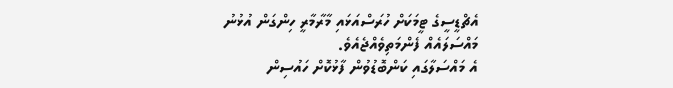އެޗްޑީސީގެ ޓީމަކަށް ހުރަސްއަޅައި މާރާމާރީ ހިންގަން އުޅުނު މައްސަލައެއް ފެންމަތިވެއްޖެއެވެ.
އެ މައްސަލާގައި ކަންބޮޑުވުން ފާޅުކޮށް ހައުސިން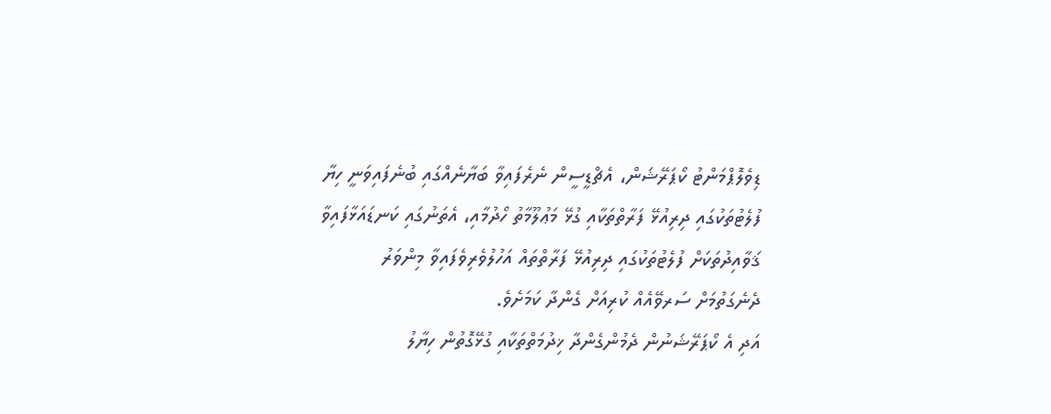ޑިވެލޮޕްމަންޓު ކޯޕަރޭޝަން، އެޗްޑީސީން ނެރެފައިވާ ބަޔާނެއްގައި ބުނެފައިވަނީ ހިޔާ ފުލެޓުތަކުގައި ދިރިއުޅޭ ފަރާތްތަކާއި ގުޅޭ މަޢުލޫމާތު ހޯދުމާއި، އެތަނުގައި ކަނޑައަޅާފައިވާ ޤަވާއިދުތަކަށް ފުލެޓުތަކުގައި ދިރިއުޅޭ ފަރާތްތައް އަހުލުވެރިވެފައިވާ މިންވަރު ދެނެގަތުމަށް ސަރވޭއެއް ކުރިއަށް ގެންދާ ކަމަށެވެ.
އަދި އެ ކޯޕަރޭޝަނުން ދެމުންގެންދާ ޚިދުމަތްތަކާއި ގުޅޭގޮތުން ހިޔާލު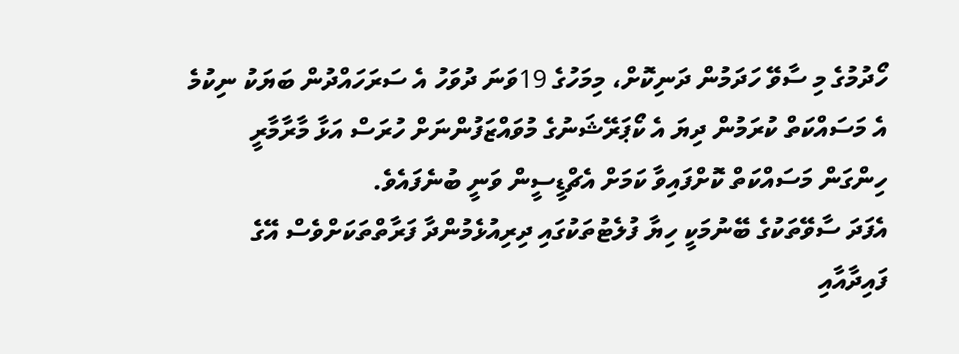ހޯދުމުގެ މި ސާވޭ ހަދަމުން ދަނިކޮށް، މިމަހުގެ 19ވަނަ ދުވަހު އެ ސަރަހައްދުން ބަޔަކު ނިކުމެ އެ މަސައްކަތް ކުރަމުން ދިޔަ އެ ކޯޕަރޭޝަނުގެ މުވައްޒަފުންނަށް ހުރަސް އަޅާ މާރާމާރީ ހިންގަން މަސައްކަތް ކޮށްފައިވާ ކަމަށް އެޗްޑީސީން ވަނީ ބުނެފައެވެ.
އެފަދަ ސާވޭތަކުގެ ބޭނުމަކީ ހިޔާ ފުލެޓުތަކުގައި ދިރިއުޅެމުންދާ ފަރާތްތަކަށްވެސް އޭގެ ފައިދާއާއި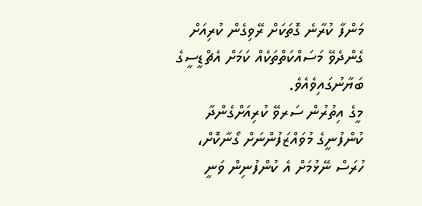މަންފާ ކުރާނެ ގޮތަކަށް ރޭވިގެން ކުރިއަށް ގެންދެވޭ މަސައްކަތްތަކެއް ކަމަށް އެޗްޑީސީގެ ބަޔާނުގައިވެއެވެ.
މީގެ އިތުރުން ސަރވޭ ކުރިއަށްގެންދާ ކުންފުނީގެ މުވައްޒަފުންނަށް ގޯނާކޮށް، ހުރަސް ނޭޅުމަށް އެ ކުންފުނިން ވަނީ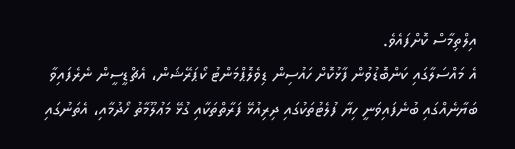އިލްތިމާސް ކޮށްފައެވެ.
އެ މައްސަލާގައި ކަންބޮޑުވުން ފާޅުކޮށް ހައުސިން ޑިވެލޮޕްމަންޓު ކޯޕަރޭޝަން، އެޗްޑީސީން ނެރެފައިވާ ބަޔާނެއްގައި ބުނެފައިވަނީ ހިޔާ ފުލެޓުތަކުގައި ދިރިއުޅޭ ފަރާތްތަކާއި ގުޅޭ މަޢުލޫމާތު ހޯދުމާއި، އެތަނުގައި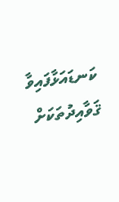ކަނޑައަޅާފައިވާ ޤަވާއިދުތަކަށް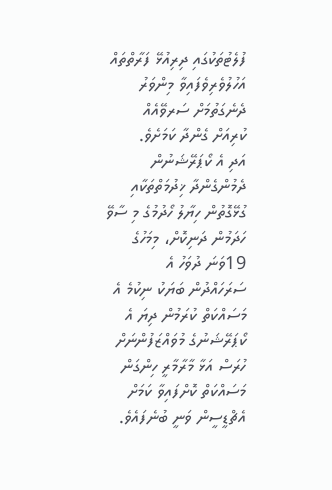ފުލެޓުތަކުގައި ދިރިއުޅޭ ފަރާތްތައް އަހުލުވެރިވެފައިވާ މިންވަރު ދެނެގަތުމަށް ސަރވޭއެއް ކުރިއަށް ގެންދާ ކަމަށެވެ.
އަދި އެ ކޯޕަރޭޝަނުން ދެމުންގެންދާ ޚިދުމަތްތަކާއި ގުޅޭގޮތުން ހިޔާލު ހޯދުމުގެ މި ސާވޭ ހަދަމުން ދަނިކޮށް، މިމަހުގެ 19ވަނަ ދުވަހު އެ ސަރަހައްދުން ބަޔަކު ނިކުމެ އެ މަސައްކަތް ކުރަމުން ދިޔަ އެ ކޯޕަރޭޝަނުގެ މުވައްޒަފުންނަށް ހުރަސް އަޅާ މާރާމާރީ ހިންގަން މަސައްކަތް ކޮށްފައިވާ ކަމަށް އެޗްޑީސީން ވަނީ ބުނެފައެވެ.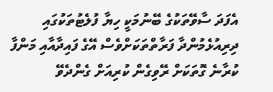އެފަދަ ސާވޭތަކުގެ ބޭނުމަކީ ހިޔާ ފުލެޓުތަކުގައި ދިރިއުޅެމުންދާ ފަރާތްތަކަށްވެސް އޭގެ ފައިދާއާއި މަންފާ ކުރާނެ ގޮތަކަށް ރޭވިގެން ކުރިއަށް ގެންދެވޭ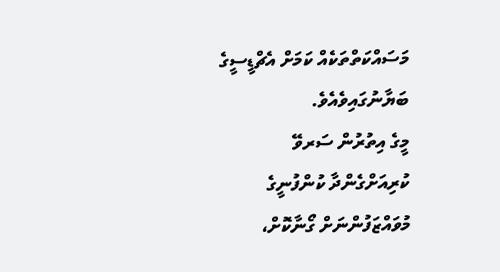މަސައްކަތްތަކެއް ކަމަށް އެޗްޑީސީގެ ބަޔާނުގައިވެއެވެ.
މީގެ އިތުރުން ސަރވޭ ކުރިއަށްގެންދާ ކުންފުނީގެ މުވައްޒަފުންނަށް ގޯނާކޮށް،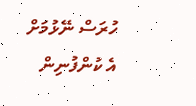ހުރަސް ނޭޅުމަށް އެ ކުންފުނިން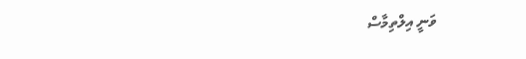ވަނީ އިލްތިމާސް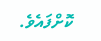ކޮށްފައެވެ.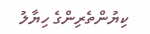ކިޔުންތެރިންގެ ހިޔާލު